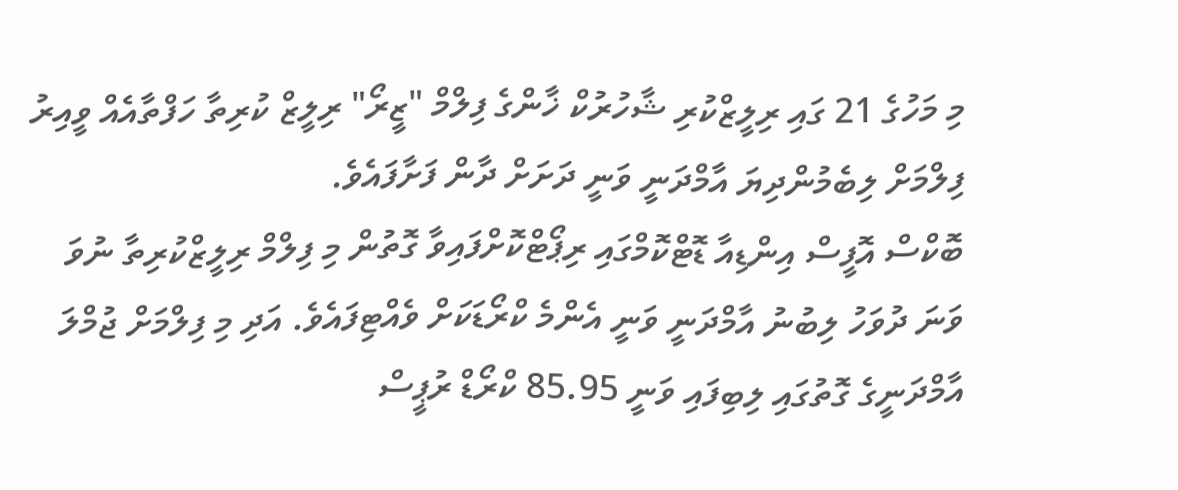މި މަހުގެ 21 ގައި ރިލީޒްކުރި ޝާހުރުކް ޚާންގެ ފިލްމް "ޒީރޯ" ރިލީޒް ކުރިތާ ހަފްތާއެއް ވީއިރު ފިލްމަށް ލިބެމުންދިޔަ އާމްދަނީ ވަނީ ދަށަށް ދާން ފަށާފައެވެ.
ބޮކްސް އޮފީސް އިންޑިއާ ޑޮޓްކޮމްގައި ރިޕޯޓްކޮށްފައިވާ ގޮތުން މި ފިލްމް ރިލީޒްކުރިތާ ނުވަ ވަނަ ދުވަހު ލިބުނު އާމްދަނީ ވަނީ އެންމެ ކްރޯޑަކަށް ވެއްޓިފައެވެ. އަދި މި ފިލްމަށް ޖުމްލަ އާމްދަނީގެ ގޮތުގައި ލިބިފައި ވަނީ 85.95 ކްރޯޑް ރުޕީސް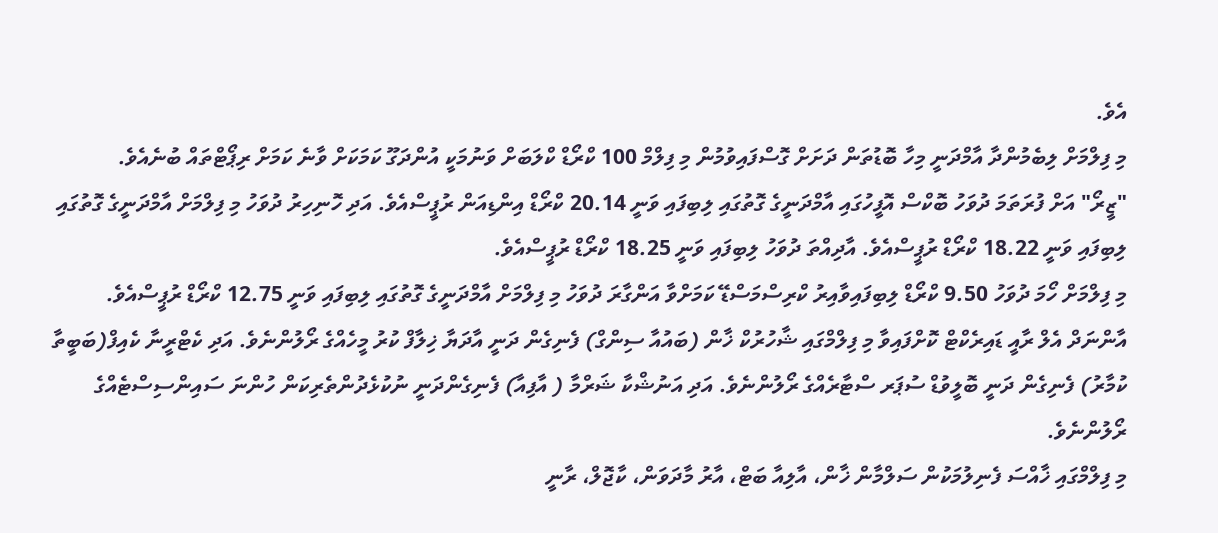އެވެ.
މި ފިލްމަށް ލިބެމުންދާ އާމްދަނީ މިހާ ބޮޑުތަން ދަށަށް ގޮސްފައިވުމުން މި ފިލްމް 100 ކްރޯޑް ކްލަބަށް ވަނުމަކީ އުންދަގޫ ކަމަކަށް ވާނެ ކަމަށް ރިޕޯޓްތައް ބުނެއެވެ.
"ޒީރޯ" އަށް ފުރަތަމަ ދުވަހު ބޮކްސް އޮފީހުގައި އާމްދަނީގެ ގޮތުގައި ލިބިފައި ވަނީ 20.14 ކްރޯޑް އިންޑިއަން ރުޕީސްއެވެ. އަދި ހޮނިހިރު ދުވަހު މި ފިލްމަށް އާމްދަނީގެ ގޮތުގައި ލިބިފައި ވަނީ 18.22 ކްރޯޑް ރުޕީސްއެވެ. އާދިއްތަ ދުވަހު ލިބިފައި ވަނީ 18.25 ކްރޯޑް ރުޕީސްއެވެ.
މި ފިލްމަށް ހޯމަ ދުވަހު 9.50 ކްރޯޑް ލިބިފައިވާއިރު ކްރިސްމަސްޑޭ ކަމަށްވާ އަންގާރަ ދުވަހު މި ފިލްމަށް އާމްދަނީގެ ގޮތުގައި ލިބިފައި ވަނީ 12.75 ކްރޯޑް ރުޕީސްއެވެ.
އާންނަދް އެލް ރާއީ ޑައިރެކްޓް ކޮށްފައިވާ މި ފިލްމްގައި ޝާހުރުކް ޚާން (ބައުއާ ސިންގް) ފެނިގެން ދަނީ އާދަޔާ ޚިލާފް ކުރު މީހެއްގެ ރޯލުންނެވެ. އަދި ކެޓްރީނާ ކެއިފް(ބަބީތާ ކުމާރު) ފެނިގެން ދަނީ ބޮލީވުޑް ސުޕަރ ސްޓާރެއްގެ ރޯލުންނެވެ. އަދި އަނުޝްކާ ޝަރްމާ ( އާފިއާ) ފެނިގެންދަނީ ނުކުޅެދުންތެރިކަން ހުންނަ ސައިންސިސްޓެއްގެ ރޯލުންނެވެ.
މި ފިލްމްގައި ޚާއްސަ ފެނިލުމަކުން ސަލްމާން ޚާން، އާލިއާ ބަޓް، އާރު މާދަވަން، ކާޖޮލް، ރާނީ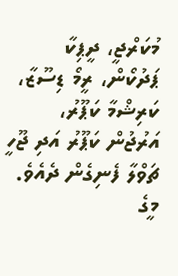މުކަރްޖީ، ދީޕިކާ ޕަދުކޯން، ރީމޯ ޑިސޫޒާ، ކަރިޝްމާ ކަޕޫރު، އަރުޖުން ކަޕޫރު އަދި ޖޫހީ ޗަވްލާ ފެނިގެން ދެއެވެ. މީގެ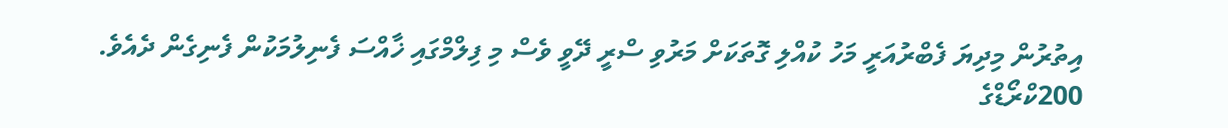އިތުރުން މިދިޔަ ފެބްރުއަރީ މަހު ކުއްލި ގޮތަކަށް މަރުވި ސްރީ ދޭވީ ވެސް މި ފިލްމްގައި ޚާއްސަ ފެނިލުމަކުން ފެނިގެން ދެއެވެ.
200ކްރޯޑްގެ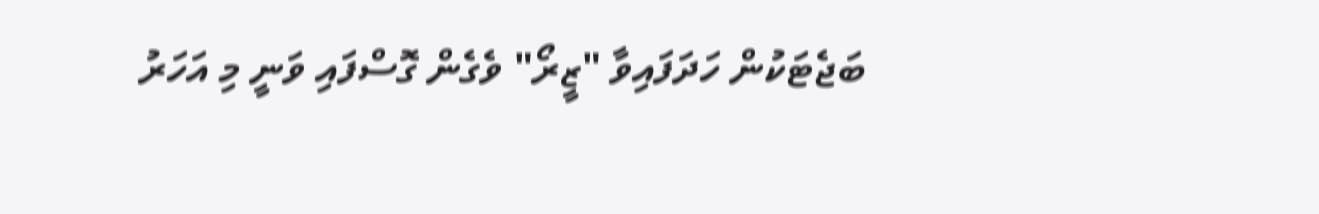ބަޖެޓަކުން ހަދަފައިވާ "ޒީރޯ" ވެގެން ގޮސްފައި ވަނީ މި އަހަރު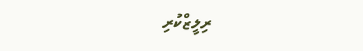ރިލީޒްކުރި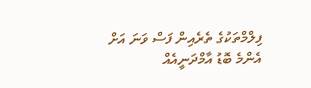ފިލްމްތަކުގެ ތެރެއިން ފަސް ވަނަ އަށް އެންމެ ބޮޑު އާމްދަނީއެއް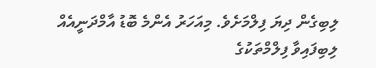ލިބިގެން ދިޔަ ފިލްމަށެވެ. މިއަހަރު އެންމެ ބޮޑު އާމްދަނީއެއް ލިބިފައިވާ ފިލްމްތަކުގެ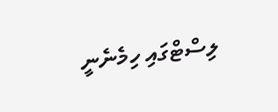ލިސްޓްގައި ހިމެނެނީ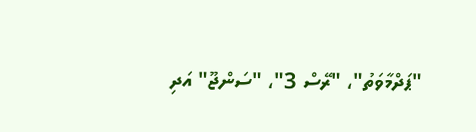"ޕަދްމާވަތު"، "ރޭސް 3"، "ސަންޖޫ" އަދި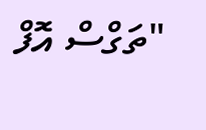"ތަގްސް އޮފް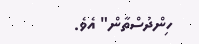ހިންދުސްތާން" އެވެ.